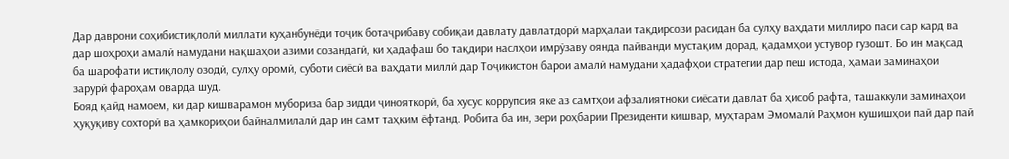Дар даврони соҳибистиқлолӣ миллати куҳанбунёди тоҷик ботаҷрибаву собиқаи давлату давлатдорӣ марҳалаи тақдирсози расидан ба сулҳу ваҳдати миллиро паси сар кард ва дар шоҳроҳи амалӣ намудани нақшаҳои азими созандагӣ, ки ҳадафаш бо тақдири наслҳои имрӯзаву оянда пайванди мустақим дорад, қадамҳои устувор гузошт. Бо ин мақсад ба шарофати истиқлолу озодӣ, сулҳу оромӣ, суботи сиёсӣ ва ваҳдати миллӣ дар Тоҷикистон барои амалӣ намудани ҳадафҳои стратегии дар пеш истода, ҳамаи заминаҳои зарурӣ фароҳам оварда шуд.
Бояд қайд намоем, ки дар кишварамон мубориза бар зидди ҷинояткорӣ, ба хусус коррупсия яке аз самтҳои афзалиятноки сиёсати давлат ба ҳисоб рафта, ташаккули заминаҳои ҳуқуқиву сохторӣ ва ҳамкориҳои байналмилалӣ дар ин самт таҳким ёфтанд. Робита ба ин, зери роҳбарии Президенти кишвар, муҳтарам Эмомалӣ Раҳмон кушишҳои пай дар пай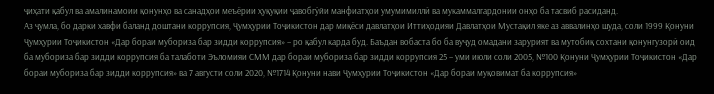ҷиҳати қабул ва амалинамоии қонунҳо ва санадҳои меъёрии ҳуқуқии ҷавобгӯйи манфиатҳои умумимиллӣ ва мукаммалгардонии онҳо ба тасвиб расиданд.
Аз ҷумла, бо дарки хавфи баланд доштани коррупсия, Ҷумҳурии Тоҷикистон дар миқёси давлатҳои Иттиҳодияи Давлатҳои Мустақил яке аз аввалинҳо шуда, соли 1999 Қонуни Ҷумҳурии Тоҷикистон «Дар бораи мубориза бар зидди коррупсия» – ро қабул карда буд. Баъдан вобаста бо ба вуҷуд омадани зарурият ва мутобиқ сохтани қонунгузорӣ оид ба мубориза бар зидди коррупсия ба талаботи Эъломияи СММ дар бораи мубориза бар зидди коррупсия 25 – уми июли соли 2005, №100 Қонуни Ҷумҳурии Тоҷикистон «Дар бораи мубориза бар зидди коррупсия» ва 7 августи соли 2020, №1714 Қонуни нави Ҷумҳурии Тоҷикистон «Дар бораи муқовимат ба коррупсия»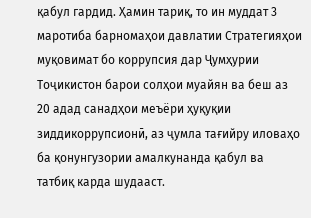қабул гардид. Ҳамин тариқ, то ин муддат 3 маротиба барномаҳои давлатии Стратегияҳои муқовимат бо коррупсия дар Ҷумҳурии Тоҷикистон барои солҳои муайян ва беш аз 20 адад санадҳои меъёри ҳуқуқии зиддикоррупсионӣ, аз ҷумла тағийру иловаҳо ба қонунгузории амалкунанда қабул ва татбиқ карда шудааст.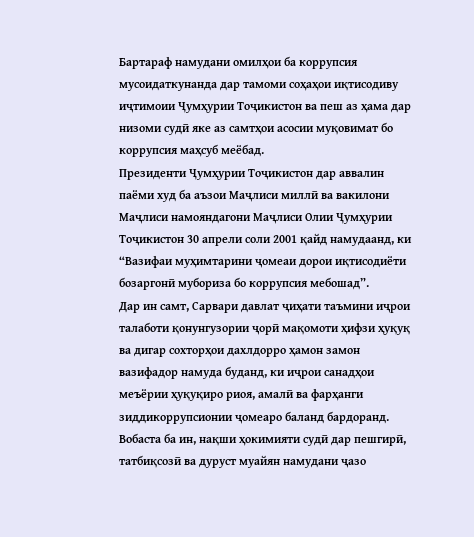Бартараф намудани омилҳои ба коррупсия мусоидаткунанда дар тамоми соҳаҳои иқтисодиву иҷтимоии Ҷумҳурии Тоҷикистон ва пеш аз ҳама дар низоми судӣ яке аз самтҳои асосии муқовимат бо коррупсия маҳсуб меёбад.
Президенти Ҷумҳурии Тоҷикистон дар аввалин паёми худ ба аъзои Маҷлиси миллӣ ва вакилони Маҷлиси намояндагони Маҷлиси Олии Ҷумҳурии Тоҷикистон 30 апрели соли 2001 қайд намудаанд, ки “Вазифаи муҳимтарини ҷомеаи дорои иқтисодиёти бозаргонӣ мубориза бо коррупсия мебошад”.
Дар ин самт, Сарвари давлат ҷиҳати таъмини иҷрои талаботи қонунгузории ҷорӣ мақомоти ҳифзи ҳуқуқ ва дигар сохторҳои дахлдорро ҳамон замон вазифадор намуда буданд, ки иҷрои санадҳои меъёрии ҳуқуқиро риоя, амалӣ ва фарҳанги зиддикоррупсионии ҷомеаро баланд бардоранд.
Вобаста ба ин, нақши ҳокимияти судӣ дар пешгирӣ, татбиқсозӣ ва дуруст муайян намудани ҷазо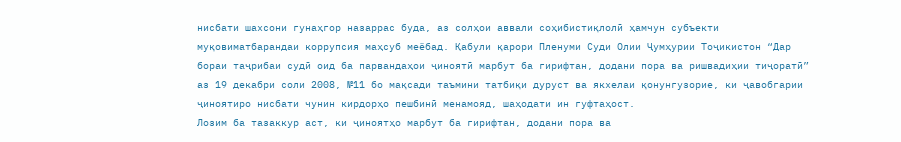нисбати шахсони гунаҳгор назаррас буда, аз солҳои аввали соҳибистиқлолӣ ҳамчун субъекти муқовиматбарандаи коррупсия маҳсуб меёбад. Қабули қарори Пленуми Суди Олии Ҷумҳурии Тоҷикистон “Дар бораи таҷрибаи судӣ оид ба парвандаҳои ҷиноятӣ марбут ба гирифтан, додани пора ва ришвадиҳии тиҷоратӣ” аз 19 декабри соли 2008, №11 бо мақсади таъмини татбиқи дуруст ва якхелаи қонунгузорие, ки ҷавобгарии ҷиноятиро нисбати чунин кирдорҳо пешбинӣ менамояд, шаҳодати ин гуфтаҳост.
Лозим ба тазаккур аст, ки ҷиноятҳо марбут ба гирифтан, додани пора ва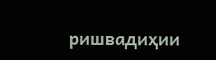ришвадиҳии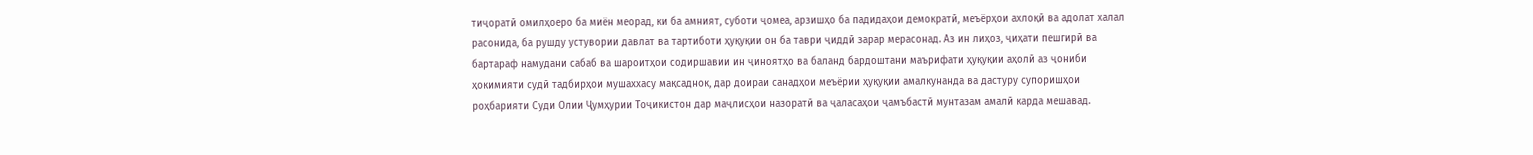тиҷоратӣ омилҳоеро ба миён меорад, ки ба амният, суботи ҷомеа, арзишҳо ба падидаҳои демократӣ, меъёрҳои ахлоқӣ ва адолат халал расонида, ба рушду устувории давлат ва тартиботи ҳуқуқии он ба таври ҷиддӣ зарар мерасонад. Аз ин лиҳоз, ҷиҳати пешгирӣ ва бартараф намудани сабаб ва шароитҳои содиршавии ин ҷиноятҳо ва баланд бардоштани маърифати ҳуқуқии аҳолӣ аз ҷониби ҳокимияти судӣ тадбирҳои мушаххасу мақсаднок, дар доираи санадҳои меъёрии ҳуқуқии амалкунанда ва дастуру супоришҳои роҳбарияти Суди Олии Ҷумҳурии Тоҷикистон дар маҷлисҳои назоратӣ ва ҷаласаҳои ҷамъбастӣ мунтазам амалӣ карда мешавад.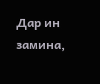Дар ин замина,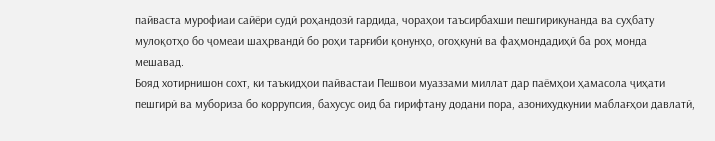пайваста мурофиаи сайёри судӣ роҳандозӣ гардида, чораҳои таъсирбахши пешгирикунанда ва суҳбату мулоқотҳо бо ҷомеаи шаҳрвандӣ бо роҳи тарғиби қонунҳо, огоҳкунӣ ва фаҳмондадиҳӣ ба роҳ монда мешавад.
Бояд хотирнишон сохт, ки таъкидҳои пайвастаи Пешвои муаззами миллат дар паёмҳои ҳамасола ҷиҳати пешгирӣ ва мубориза бо коррупсия, бахусус оид ба гирифтану додани пора, азонихудкунии маблағҳои давлатӣ,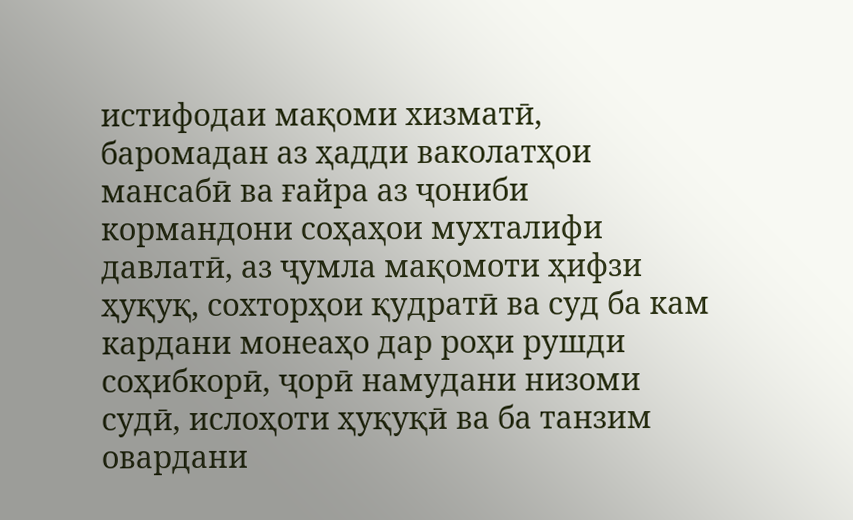истифодаи мақоми хизматӣ, баромадан аз ҳадди ваколатҳои мансабӣ ва ғайра аз ҷониби кормандони соҳаҳои мухталифи давлатӣ, аз ҷумла мақомоти ҳифзи ҳуқуқ, сохторҳои қудратӣ ва суд ба кам кардани монеаҳо дар роҳи рушди соҳибкорӣ, ҷорӣ намудани низоми судӣ, ислоҳоти ҳуқуқӣ ва ба танзим овардани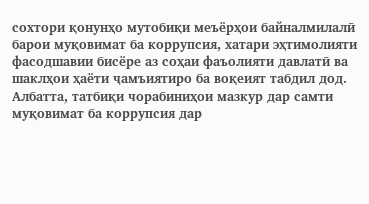сохтори қонунҳо мутобиқи меъёрҳои байналмилалӣ барои муқовимат ба коррупсия, хатари эҳтимолияти фасодшавии бисёре аз соҳаи фаъолияти давлатӣ ва шаклҳои ҳаёти ҷамъиятиро ба воқеият табдил дод.
Албатта, татбиқи чорабиниҳои мазкур дар самти муқовимат ба коррупсия дар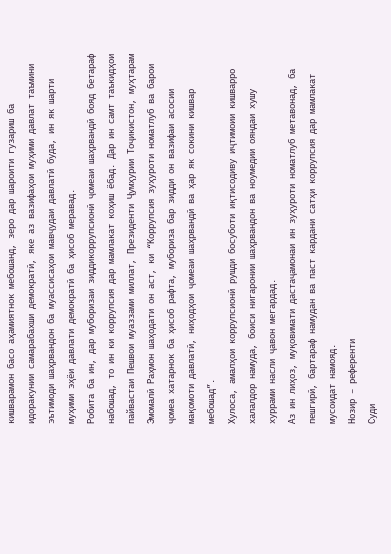кишварамон басо аҳамиятнок мебошанд, зеро дар шароити гузариш ба идоракунии самарабахши демократӣ, яке аз вазифаҳои муҳими давлат таъмини эътимоди шаҳрвандон ба муассисаҳои мавҷудаи давлатӣ буда, ин як шарти муҳими эҳёи давлати демократӣ ба ҳисоб меравад.
Робита ба ин, дар муборизаи зиддикоррупсионӣ ҷомеаи шаҳрвандӣ бояд бетараф набошад, то ин ки коррупсия дар мамлакат коҳиш ёбад. Дар ин самт таъкидҳои пайвастаи Пешвои муаззами миллат, Президенти Ҷумҳурии Тоҷикистон, муҳтарам Эмомалӣ Раҳмон шаҳодати он аст, ки “Коррупсия зуҳуроти номатлуб ва барои ҷомеа хатарнок ба ҳисоб рафта, мубориза бар зидди он вазифаи асосии мақомоти давлатӣ, ниҳодҳои ҷомеаи шаҳрвандӣ ва ҳар як сокини кишвар мебошад”.
Хулоса, амалҳои коррупсионӣ рушди босуботи иқтисодиву иҷтимоии кишварро халалдор намуда, боиси нигаронии шаҳрвандон ва ноумедии ояндаи хушу хуррами насли ҷавон мегардад.
Аз ин лиҳоз, муқовимати дастаҷамонаи ин зуҳуроти номатлуб метавонад, ба пешгирӣ, бартараф намудан ва паст кардани сатҳи коррупсия дар мамлакат мусоидат намояд.
Нозир – референти
Суди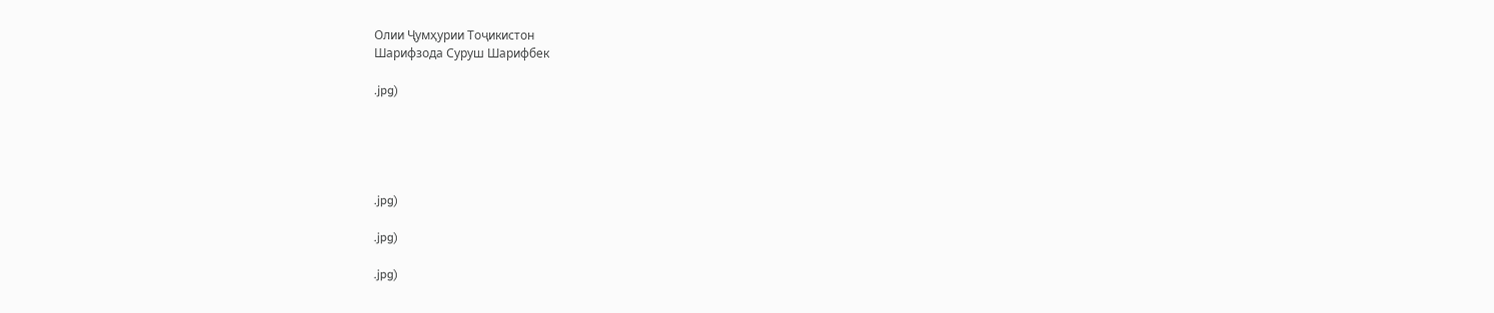Олии Ҷумҳурии Тоҷикистон
Шарифзода Суруш Шарифбек

.jpg)





.jpg)

.jpg)

.jpg)